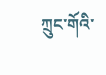ཀྲུང་གོའི་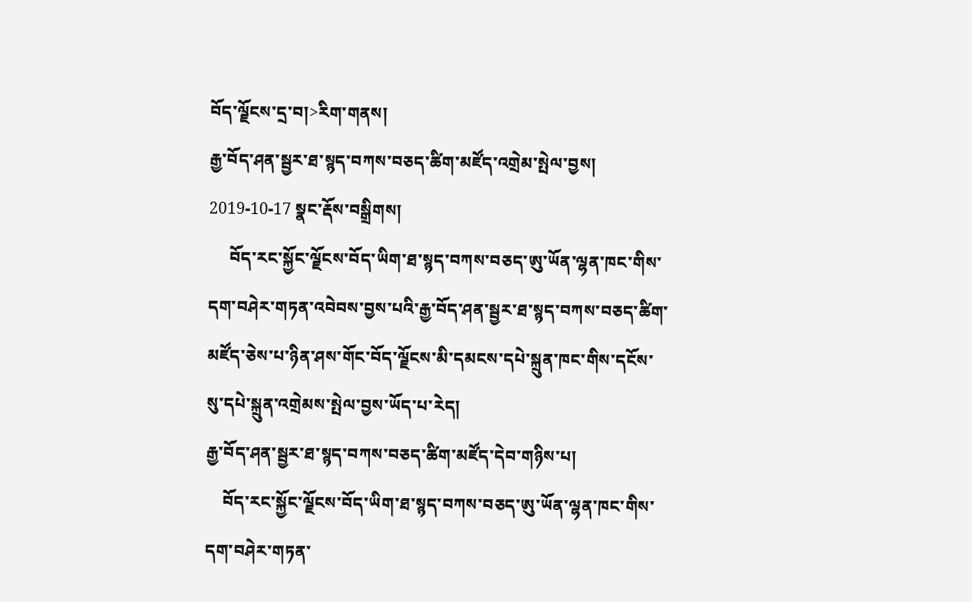བོད་ལྗོངས་དྲ་བ།>རིག་གནས།
རྒྱ་བོད་ཤན་སྦྱར་ཐ་སྙད་བཀས་བཅད་ཚིག་མཛོད་འགྲེམ་སྤེལ་བྱས།
2019-10-17 སྣང་རྡོས་བསྒྲིགས།
     བོད་རང་སྐྱོང་ལྗོངས་བོད་ཡིག་ཐ་སྙད་བཀས་བཅད་ཨུ་ཡོན་ལྷན་ཁང་གིས་དག་བཤེར་གཏན་འབེབས་བྱས་པའི་རྒྱ་བོད་ཤན་སྦྱར་ཐ་སྙད་བཀས་བཅད་ཚིག་མཛོད་ཅེས་པ་ཉིན་ཤས་གོང་བོད་ལྗོངས་མི་དམངས་དཔེ་སྐྲུན་ཁང་གིས་དངོས་སུ་དཔེ་སྐྲུན་འགྲེམས་སྤེལ་བྱས་ཡོད་པ་རེད།
རྒྱ་བོད་ཤན་སྦྱར་ཐ་སྙད་བཀས་བཅད་ཚིག་མཛོད་དེབ་གཉིས་པ།
    བོད་རང་སྐྱོང་ལྗོངས་བོད་ཡིག་ཐ་སྙད་བཀས་བཅད་ཨུ་ཡོན་ལྷན་ཁང་གིས་དག་བཤེར་གཏན་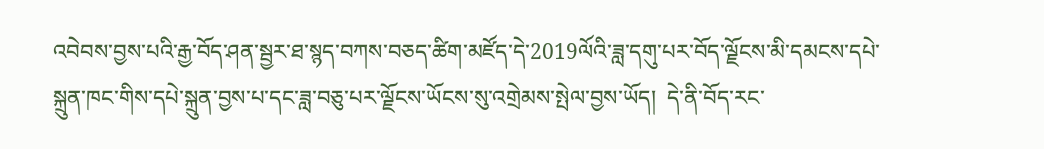འབེབས་བྱས་པའི་རྒྱ་བོད་ཤན་སྦྱར་ཐ་སྙད་བཀས་བཅད་ཚིག་མཛོད་དེ་2019ལོའི་ཟླ་དགུ་པར་བོད་ལྗོངས་མི་དམངས་དཔེ་སྐྲུན་ཁང་གིས་དཔེ་སྐྲུན་བྱས་པ་དང་ཟླ་བཅུ་པར་ལྗོངས་ཡོངས་སུ་འགྲེམས་སྤེལ་བྱས་ཡོད།  དེ་ནི་བོད་རང་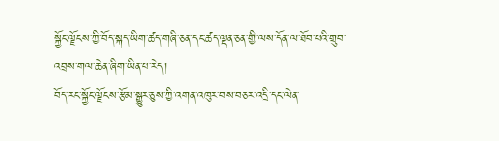སྐྱོང་ལྗོངས་ཀྱི་བོད་སྐད་ཡིག་ཚད་གཞི་ཅན་དང་ཚད་ལྡན་ཅན་གྱི་ལས་དོན་ལ་ཐོབ་པའི་གྲུབ་འབྲས་གལ་ཆེན་ཞིག་ཡིན་པ་རེད།
བོད་རང་སྐྱོང་ལྗོངས་རྩོམ་སྒྱུར་ཅུས་ཀྱི་འགན་འཁུར་བས་བཅར་འདྲི་དང་ལེན་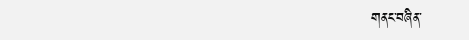གནང་བཞིན་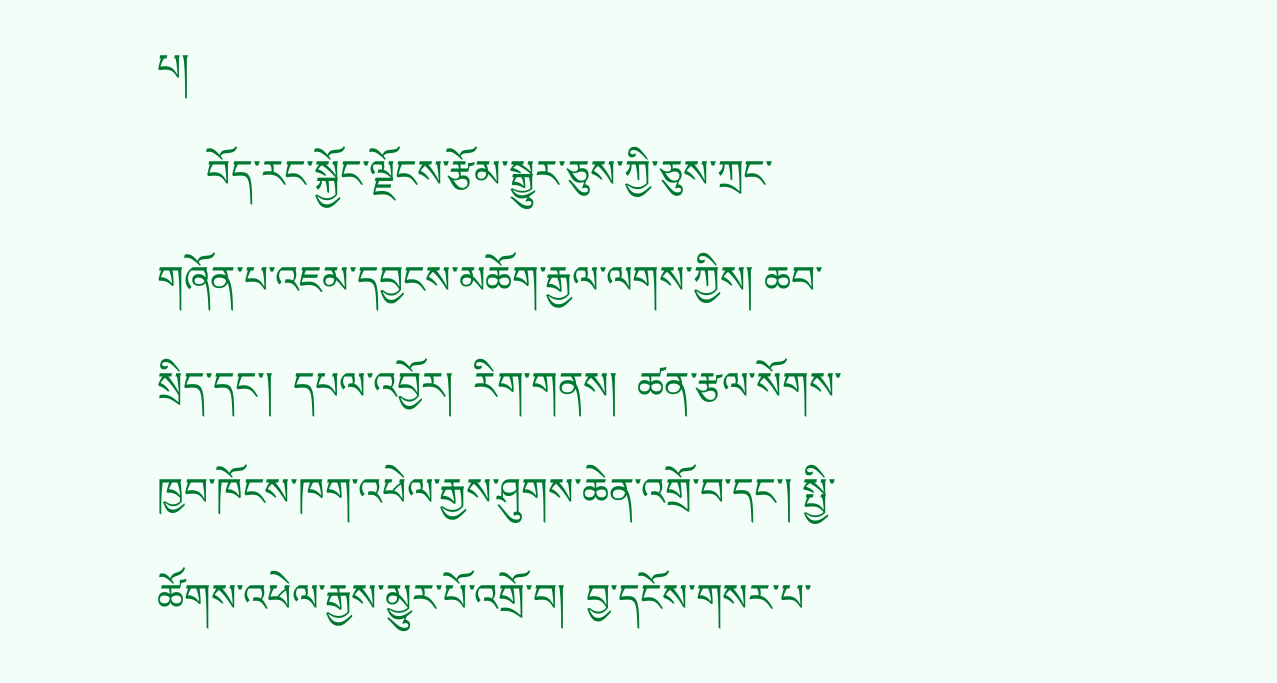པ།
     བོད་རང་སྐྱོང་ལྗོངས་རྩོམ་སྒྱུར་ཅུས་ཀྱི་ཅུས་ཀྲང་གཞོན་པ་འཇམ་དབྱངས་མཆོག་རྒྱལ་ལགས་ཀྱིས། ཆབ་སྲིད་དང་།  དཔལ་འབྱོར།  རིག་གནས།  ཚན་རྩལ་སོགས་ཁྱབ་ཁོངས་ཁག་འཕེལ་རྒྱས་ཤུགས་ཆེན་འགྲོ་བ་དང་། སྤྱི་ཚོགས་འཕེལ་རྒྱས་མྱུར་པོ་འགྲོ་བ།  བྱ་དངོས་གསར་པ་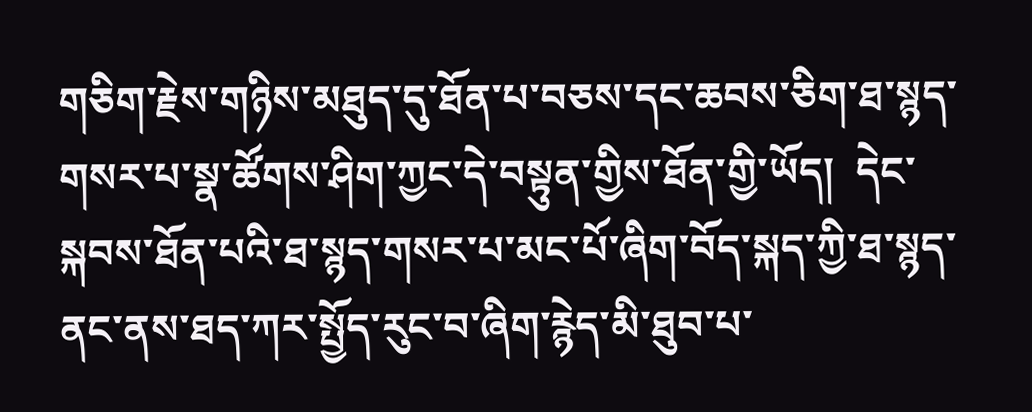གཅིག་རྗེས་གཉིས་མཐུད་དུ་ཐོན་པ་བཅས་དང་ཆབས་ཅིག་ཐ་སྙད་གསར་པ་སྣ་ཚོགས་ཤིག་ཀྱང་དེ་བསྟུན་གྱིས་ཐོན་གྱི་ཡོད།  དེང་སྐབས་ཐོན་པའི་ཐ་སྙད་གསར་པ་མང་པོ་ཞིག་བོད་སྐད་ཀྱི་ཐ་སྙད་ནང་ནས་ཐད་ཀར་སྤྱོད་རུང་བ་ཞིག་རྙེད་མི་ཐུབ་པ་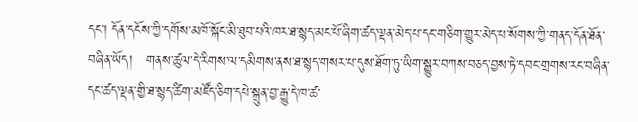དང་། དོན་དངོས་ཀྱི་དགོས་མཁོ་སྐོང་མི་ཐུབ་པའི་ཁར་ཐ་སྙད་མང་པོ་ཞིག་ཚད་ལྡན་མེད་པ་དང་གཅིག་གྱུར་མེད་པ་སོགས་ཀྱི་གནད་དོན་ཐོན་བཞིན་ཡོད།   གནས་ཚུལ་དེ་རིགས་ལ་དམིགས་ནས་ཐ་སྙད་གསར་པ་དུས་ཐོག་ཏུ་ཡིག་སྒྱུར་བཀས་བཅད་བྱས་ཏེ་དབང་གྲགས་རང་བཞིན་དང་ཚད་ལྡན་གྱི་ཐ་སྙད་ཚིག་མཛོད་ཅིག་དཔེ་སྐྲུན་བྱ་རྒྱུ་དེ་ཁ་ཚ་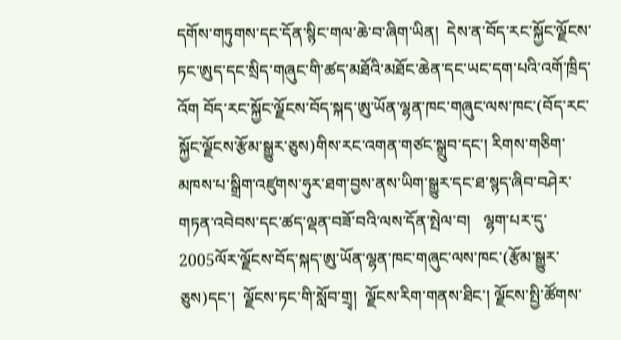དགོས་གཏུགས་དང་དོན་སྙིང་གལ་ཆེ་བ་ཞིག་ཡིན།  དེས་ན་བོད་རང་སྐྱོང་ལྗོངས་ཏང་ཨུད་དང་སྲིད་གཞུང་གི་ཚད་མཐོའི་མཐོང་ཆེན་དང་ཡང་དག་པའི་འགོ་ཁྲིད་འོག བོད་རང་སྐྱོང་ལྗོངས་བོད་སྐད་ཨུ་ཡོན་ལྷན་ཁང་གཞུང་ལས་ཁང་(བོད་རང་སྐྱོང་ལྗོངས་རྩོམ་སྒྱུར་ཅུས)གིས་རང་འགན་གཙང་སྒྲུབ་དང་། རིགས་གཅིག་མཁས་པ་སྒྲིག་འཛུགས་ཧུར་ཐག་བྱས་ནས་ཡིག་སྒྱུར་དང་ཐ་སྙད་ཞིབ་བཤེར་གཏན་འབེབས་དང་ཚད་ལྡན་བཟོ་བའི་ལས་དོན་སྤེལ་བ།   ལྷག་པར་དུ་2005ལོར་ལྗོངས་བོད་སྐད་ཨུ་ཡོན་ལྷན་ཁང་གཞུང་ལས་ཁང་(རྩོམ་སྒྱུར་ཅུས)དང་།  ལྗོངས་ཏང་གི་སློབ་གྲྭ།  ལྗོངས་རིག་གནས་ཐིང་། ལྗོངས་སྤྱི་ཚོགས་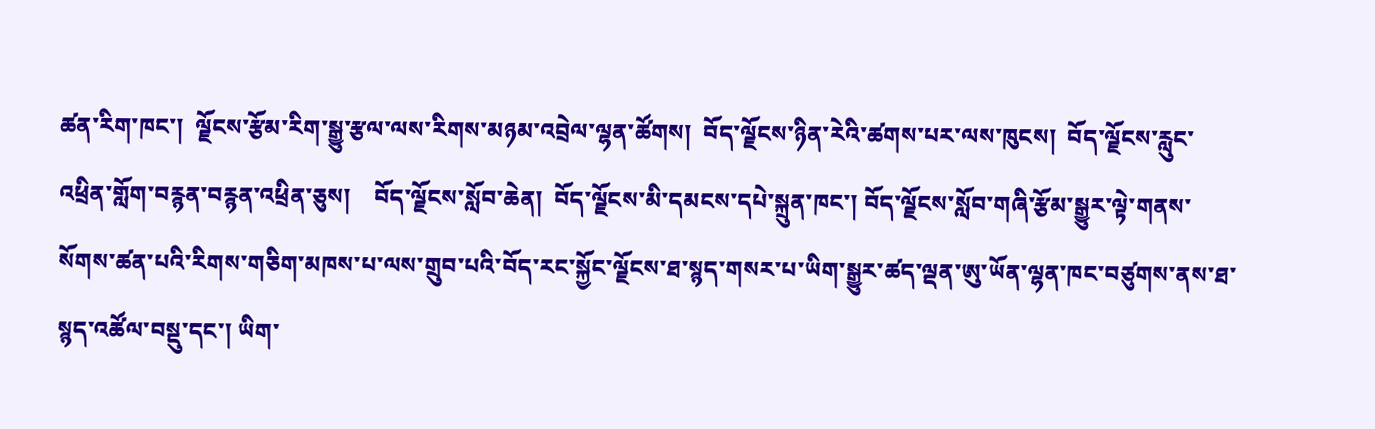ཚན་རིག་ཁང་།  ལྗོངས་རྩོམ་རིག་སྒྱུ་རྩལ་ལས་རིགས་མཉམ་འབྲེལ་ལྷན་ཚོགས།  བོད་ལྗོངས་ཉིན་རེའི་ཚགས་པར་ལས་ཁུངས།  བོད་ལྗོངས་རླུང་འཕྲིན་གློག་བརྙན་བརྙན་འཕྲིན་ཅུས།    བོད་ལྗོངས་སློབ་ཆེན།  བོད་ལྗོངས་མི་དམངས་དཔེ་སྐྲུན་ཁང་། བོད་ལྗོངས་སློབ་གཞི་རྩོམ་སྒྱུར་ལྟེ་གནས་སོགས་ཚན་པའི་རིགས་གཅིག་མཁས་པ་ལས་གྲུབ་པའི་བོད་རང་སྐྱོང་ལྗོངས་ཐ་སྙད་གསར་པ་ཡིག་སྒྱུར་ཚད་ལྡན་ཨུ་ཡོན་ལྷན་ཁང་བཙུགས་ནས་ཐ་སྙད་འཚོལ་བསྡུ་དང་། ཡིག་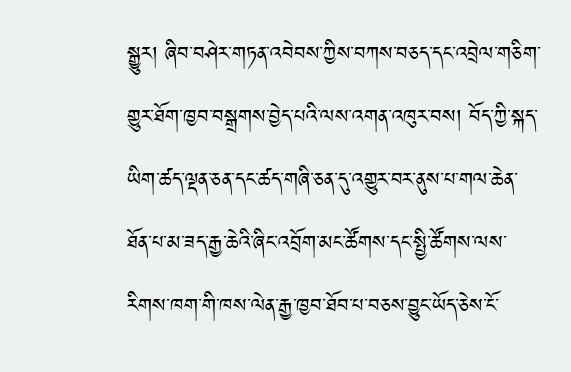སྒྱུར། ཞིབ་བཤེར་གཏན་འབེབས་ཀྱིས་བཀས་བཅད་དང་འབྲེལ་གཅིག་གྱུར་ཐོག་ཁྱབ་བསྒྲགས་བྱེད་པའི་ལས་འགན་འཁུར་བས། བོད་ཀྱི་སྐད་ཡིག་ཚད་ལྡན་ཅན་དང་ཚད་གཞི་ཅན་དུ་འགྱུར་བར་ནུས་པ་གལ་ཆེན་ཐོན་པ་མ་ཟད་རྒྱ་ཆེའི་ཞིང་འབྲོག་མང་ཚོགས་དང་སྤྱི་ཚོགས་ལས་རིགས་ཁག་གི་ཁས་ལེན་རྒྱ་ཁྱབ་ཐོབ་པ་བཅས་བྱུང་ཡོད་ཅེས་ངོ་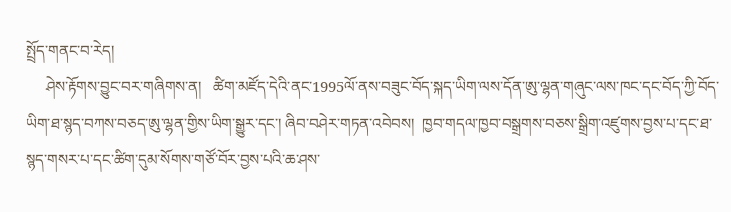སྤྲོད་གནང་བ་རེད།
     ཤེས་རྟོགས་བྱུང་བར་གཞིགས་ན།   ཚིག་མཛོད་དེའི་ནང་1995ལོ་ནས་བཟུང་བོད་སྐད་ཡིག་ལས་དོན་ཨུ་ལྷན་གཞུང་ལས་ཁང་དང་བོད་ཀྱི་བོད་ཡིག་ཐ་སྙད་བཀས་བཅད་ཨུ་ལྷན་གྱིས་ཡིག་སྒྱུར་དང་། ཞིབ་བཤེར་གཏན་འབེབས།  ཁྱབ་གདལ་ཁྱབ་བསྒྲགས་བཅས་སྒྲིག་འཛུགས་བྱས་པ་དང་ཐ་སྙད་གསར་པ་དང་ཚིག་དུམ་སོགས་གཙོ་བོར་བྱས་པའི་ཆ་ཤས་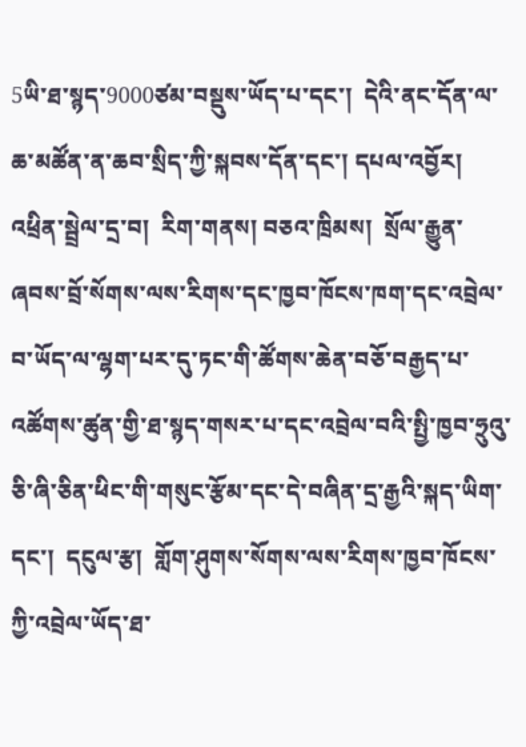5ཡི་ཐ་སྙད་9000ཙམ་བསྡུས་ཡོད་པ་དང་།  དེའི་ནང་དོན་ལ་ཆ་མཚོན་ན་ཆབ་སྲིད་ཀྱི་སྐབས་དོན་དང་། དཔལ་འབྱོར།  འཕྲིན་སྦྲེལ་དྲ་བ།  རིག་གནས། བཅའ་ཁྲིམས།  སྲོལ་རྒྱུན་ཞབས་བྲོ་སོགས་ལས་རིགས་དང་ཁྱབ་ཁོངས་ཁག་དང་འབྲེལ་བ་ཡོད་ལ་ལྷག་པར་དུ་ཏང་གི་ཚོགས་ཆེན་བཅོ་བརྒྱད་པ་འཚོགས་ཚུན་གྱི་ཐ་སྙད་གསར་པ་དང་འབྲེལ་བའི་སྤྱི་ཁྱབ་ཧྲུའུ་ཅི་ཞི་ཅིན་ཕིང་གི་གསུང་རྩོམ་དང་དེ་བཞིན་དྲ་རྒྱའི་སྐད་ཡིག་དང་།  དངུལ་རྩ།  གློག་ཤུགས་སོགས་ལས་རིགས་ཁྱབ་ཁོངས་ཀྱི་འབྲེལ་ཡོད་ཐ་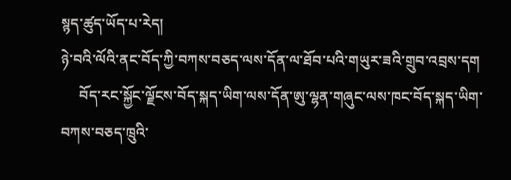སྙད་ཚུད་ཡོད་པ་རེད།
ཉེ་བའི་ལོའི་ནང་བོད་ཀྱི་བཀས་བཅད་ལས་དོན་ལ་ཐོབ་པའི་གཡུར་ཟའི་གྲུབ་འབྲས་དག
     བོད་རང་སྐྱོང་ལྗོངས་བོད་སྐད་ཡིག་ལས་དོན་ཨུ་ལྷན་གཞུང་ལས་ཁང་བོད་སྐད་ཡིག་བཀས་བཅད་ཁྲུའི་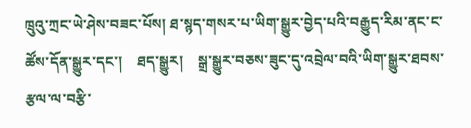ཁྲུའུ་ཀྲང་ཡེ་ཤེས་བཟང་པོས། ཐ་སྙད་གསར་པ་ཡིག་སྒྱུར་བྱེད་པའི་བརྒྱུད་རིམ་ནང་ང་ཚོས་དོན་སྒྱུར་དང་།    ཐད་སྒྱུར།    སྒྲ་སྒྱུར་བཅས་ཟུང་དུ་འབྲེལ་བའི་ཡིག་སྒྱུར་ཐབས་རྩལ་ལ་བརྩི་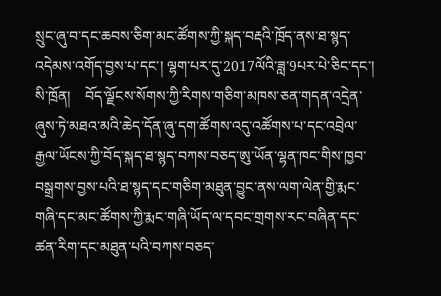སྲུང་ཞུ་བ་དང་ཆབས་ཅིག་མང་ཚོགས་ཀྱི་སྐད་བརྡའི་ཁྲོད་ནས་ཐ་སྙད་འདེམས་འགོད་བྱས་པ་དང་། ལྷག་པར་དུ་2017ལོའི་ཟླ་9པར་པེ་ཅིང་དང་།    སི་ཁྲོན།    བོད་ལྗོངས་སོགས་ཀྱི་རིགས་གཅིག་མཁས་ཅན་གདན་འདྲེན་ཞུས་ཏེ་མཐའ་མའི་ཆེད་དོན་ཞུ་དག་ཚོགས་འདུ་འཚོགས་པ་དང་འབྲེལ་རྒྱལ་ཡོངས་ཀྱི་བོད་སྐད་ཐ་སྙད་བཀས་བཅད་ཨུ་ཡོན་ལྷན་ཁང་གིས་ཁྱབ་བསྒྲགས་བྱས་པའི་ཐ་སྙད་དང་གཅིག་མཐུན་བྱུང་ནས་ལག་ལེན་གྱི་རྨང་གཞི་དང་མང་ཚོགས་ཀྱི་རྨང་གཞི་ཡོད་ལ་དབང་གྲགས་རང་བཞིན་དང་ཚན་རིག་དང་མཐུན་པའི་བཀས་བཅད་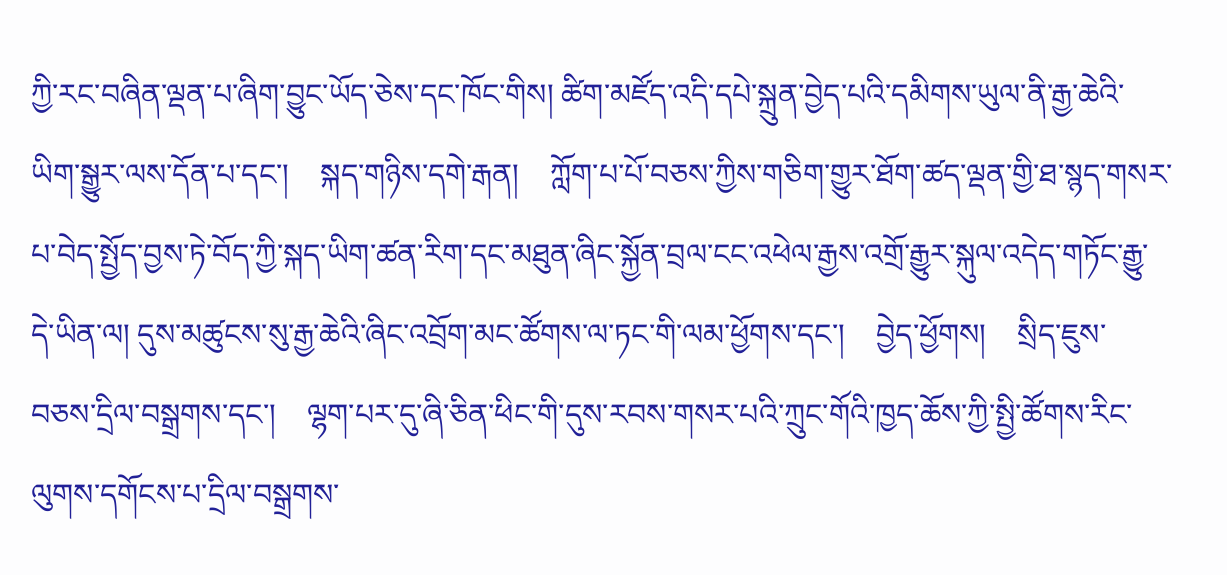ཀྱི་རང་བཞིན་ལྡན་པ་ཞིག་བྱུང་ཡོད་ཅེས་དང་ཁོང་གིས། ཚིག་མཛོད་འདི་དཔེ་སྐྲུན་བྱེད་པའི་དམིགས་ཡུལ་ནི་རྒྱ་ཆེའི་ཡིག་སྒྱུར་ལས་དོན་པ་དང་།    སྐད་གཉིས་དགེ་རྒན།    ཀློག་པ་པོ་བཅས་ཀྱིས་གཅིག་གྱུར་ཐོག་ཚད་ལྡན་གྱི་ཐ་སྙད་གསར་པ་བེད་སྤྱོད་བྱས་ཏེ་བོད་ཀྱི་སྐད་ཡིག་ཚན་རིག་དང་མཐུན་ཞིང་སྐྱོན་བྲལ་ངང་འཕེལ་རྒྱས་འགྲོ་རྒྱུར་སྐུལ་འདེད་གཏོང་རྒྱུ་དེ་ཡིན་ལ། དུས་མཚུངས་སུ་རྒྱ་ཆེའི་ཞིང་འབྲོག་མང་ཚོགས་ལ་ཏང་གི་ལམ་ཕྱོགས་དང་།    བྱེད་ཕྱོགས།    སྲིད་ཇུས་བཅས་དྲིལ་བསྒྲགས་དང་།    ལྷག་པར་དུ་ཞི་ཅིན་ཕིང་གི་དུས་རབས་གསར་པའི་ཀྲུང་གོའི་ཁྱད་ཆོས་ཀྱི་སྤྱི་ཚོགས་རིང་ལུགས་དགོངས་པ་དྲིལ་བསྒྲགས་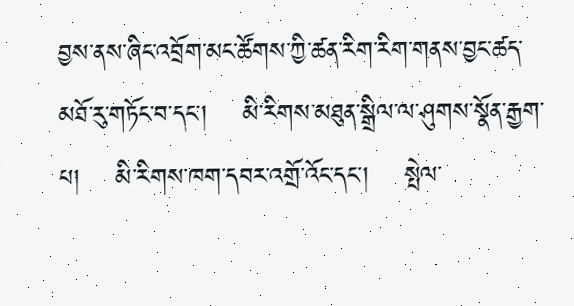བྱས་ནས་ཞིང་འབྲོག་མང་ཚོགས་ཀྱི་ཚན་རིག་རིག་གནས་བྱང་ཚད་མཐོ་རུ་གཏོང་བ་དང་།    མི་རིགས་མཐུན་སྒྲིལ་ལ་ཤུགས་སྣོན་རྒྱག་པ།    མི་རིགས་ཁག་དབར་འགྲོ་འོང་དང་།    སྤེལ་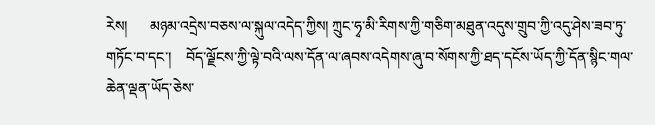རེས།      མཉམ་འདྲེས་བཅས་ལ་སྐུལ་འདེད་ཀྱིས། ཀྲུང་ཧྭ་མི་རིགས་ཀྱི་གཅིག་མཐུན་འདུས་གྲུབ་ཀྱི་འདུ་ཤེས་ཟབ་ཏུ་གཏོང་བ་དང་།    བོད་ལྗོངས་ཀྱི་ལྟེ་བའི་ལས་དོན་ལ་ཞབས་འདེགས་ཞུ་བ་སོགས་ཀྱི་ཐད་དངོས་ཡོད་ཀྱི་དོན་སྙིང་གལ་ཆེན་ལྡན་ཡོད་ཅེས་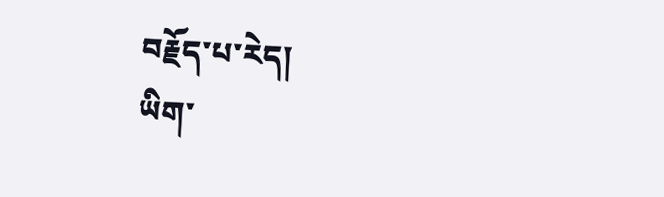བརྗོད་པ་རེད།
ཡིག་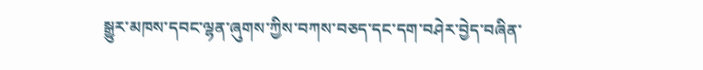སྒྱུར་མཁས་དབང་ལྷན་ཞུགས་ཀྱིས་བཀས་བཅད་དང་དག་བཤེར་བྱེད་བཞིན་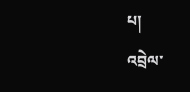པ།
འབྲེལ་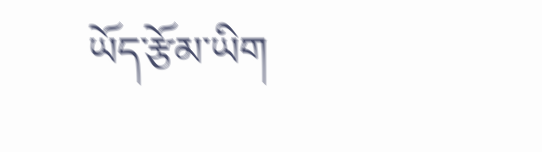ཡོད་རྩོམ་ཡིག